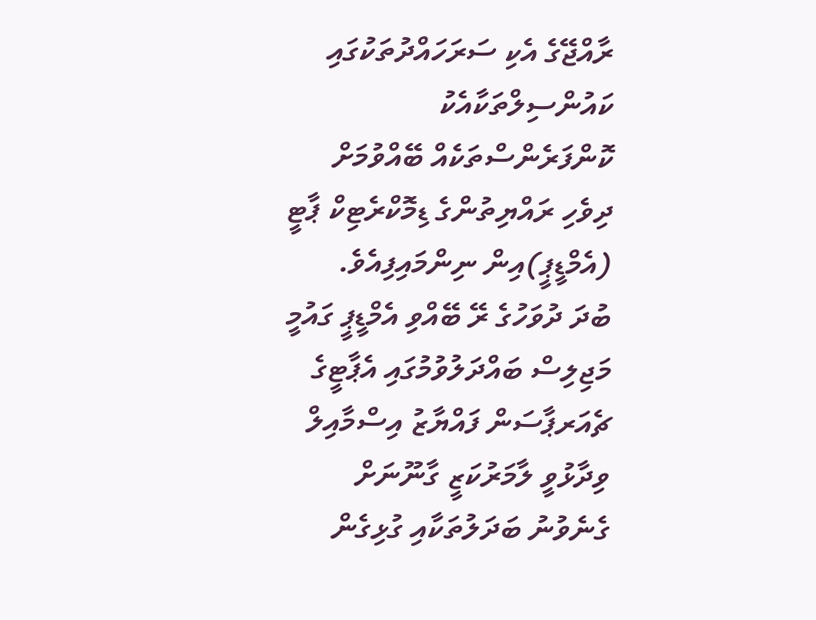ރާއްޖޭގެ އެކި ސަރަހައްދުތަކުގައި ކައުންސިލްތަކާއެކު ކޮންފަރެންސްތަކެއް ބޭއްވުމަށް ދިވެހި ރައްޔިތުންގެ ޑިމޮކްރެޓިކް ޕާޓީ (އެމްޑީޕީ)އިން ނިންމައިފިއެވެ.
ބުދަ ދުވަހުގެ ރޭ ބޭއްވި އެމްޑީޕީ ގައުމީ މަޖިލިސް ބައްދަލުވުމުގައި އެޕާޓީގެ ޗެއަރޕާސަން ފައްޔާޒު އިސްމާއިލް ވިދާޅުވީ ލާމަރުކަޒީ ގާނޫނަށް ގެނެވުނު ބަދަލުތަކާއި ގުޅިގެން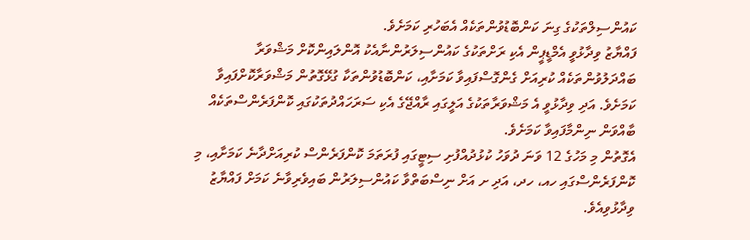ކައުންސިލްތަކުގެ ގިނަ ކަންބޮޑުވުންތަކެއް އެބަހުރި ކަމަށެވެ.
ފައްޔާޒު ވިދާޅުވީ އެމްޑީޕީން އެކި ރަށްތަކުގެ ކައުންސިލަރުންނާއެކު އޮންލައިންކޮށް މަޝްވަރާ ބައްދަލުވުންތަކެއް ކުރިއަށް ގެންގޮސްފައިވާ ކަމަށާއި، ކަންބޮޑުވުންތަކާ ގުޅޭގޮތުން މަޝްވަރާކޮށްފައިވާ ކަމަށެވެ. އަދި ވިދާޅުވީ އެ މަޝްވަރާތަކުގެ އަލީގައި ރާއްޖޭގެ އެކި ސަރަހައްދުތަކުގައި ކޮންފަރެންސްތަކެއް ބާއްވަން ނިންމާފައިވާ ކަމަށެވެ.
އެގޮތުން މި މަހުގެ 12 ވަނަ ދުވަހު ކުޅުދުއްފުށި ސިޓީގައި ފުރަތަމަ ކޮންފަރެންސް ކުރިއަށްދާނެ ކަމަށާއި، މި ކޮންފަރެންސްގައި ހއ، ހދ، އަދި ށ އަށް ނިސްބަތްވާ ކައުންސިލަރުން ބައިވެރިވާނެ ކަމަށް ފައްޔާޒު ވިދާޅުވިއެވެ.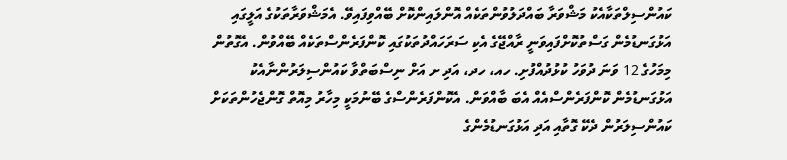ކައުންސިލްތަކާއެކު މަޝްވަރާ ބައްދަލުވުންތަކެއް އޮންލައިންކޮށް ބޭއްވިފައިވޭ. އެމަޝްވަރާތަކުގެ އަލީގައި އަޅުގަނޑުމެން ގަސްތުކޮށްފައިވަނީ ރާއްޖޭގެ އެކި ސަރަހައްދުތަކުގައި ކޮންފަރެންސްތަކެއް ބޭއްވުން. އެގޮތުން މިމަހުގެ 12 ވަނަ ދުވަހު ކުޅުދުއްފުށި. ހއ، ހދ، އަދި ށ އަށް ނިސްބަތްވާ ކައުންސިލަރުންނާއެކު އަޅުގަނޑުމެން ކޮންފަރެންސްއެއް އެބަ ބާއްވަން. އެކޮންފަރެންސްގެ ބޭނުމަކީ މިހާރު މިއޮތް ގޮންޖެހުންތަކަށް ކައުންސިލަރުން ދެކޭ ގޮތާއި އަދި އަޅުގަނޑުމެންގެ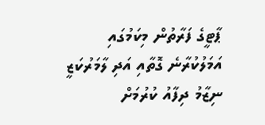ޕާޓީގެ ފަރާތުން މިކަމުގައި އަމަލުކުރާނެ ގޮތާއި އަދި ލާމަރުކަޒީ ނިޒާމު ދިފާއު ކުރުމަށް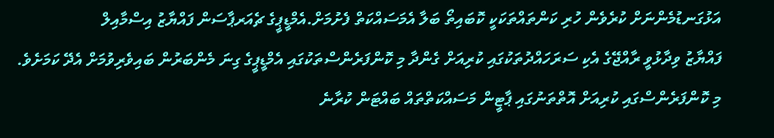އަޅުގަނޑުމެންނަށް ކުރެވެން ހުރި ކަންތައްތަކަކީ ކޮބައިތޯ ބަލާ އެމަސައްކަތް ފެށުމަށް.އެމްޑީޕީގެ ޗެއަރޕާސަން ފައްޔާޒު އިސްމާއިލް
ފައްޔާޒު ވިދާޅުވީ ރާއްޖޭގެ އެކި ސަރަހައްދުތަކުގައި ކުރިއަށް ގެންދާ މި ކޮންފަރެންސްތަކުގައި އެމްޑީޕީގެ ގިނަ މެންބަރުން ބައިވެރިވުމަށް އެދޭ ކަމަށެވެ. މި ކޮންފަރެންސްގައި ކުރިއަށް އޮތްތަނުގައި ޕާޓީން މަސައްކަތްތައް ބައްޓަން ކުރާނެ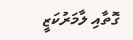ގޮތާއި ލާމަރުކަޒީ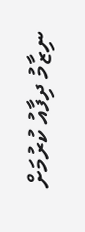ނިޒާމު ދިފާއު ކުރުމަށް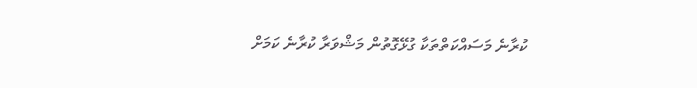ކުރާނެ މަސައްކަތްތަކާ ގުޅޭގޮތުން މަޝްވަރާ ކުރާނެ ކަމަށް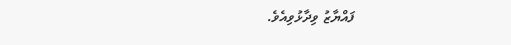ފައްޔާޒު ވިދާޅުވިއެވެ.